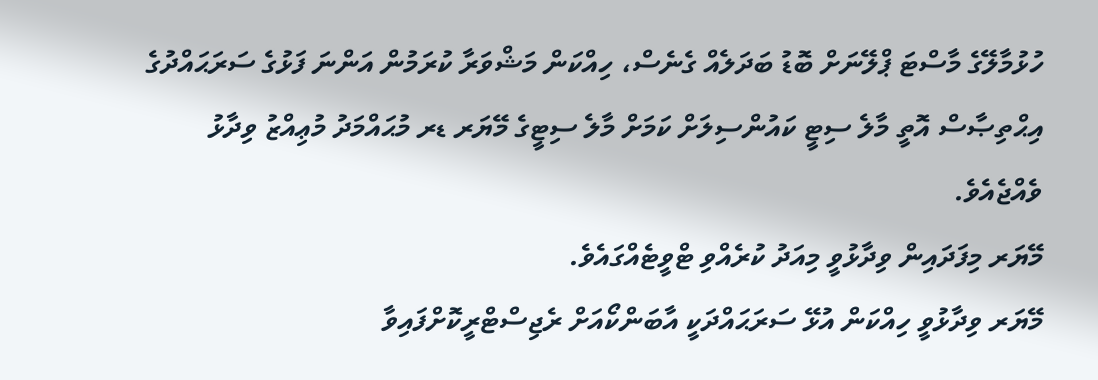ހުޅުމާލޭގެ މާސްޓަ ޕްލޭނަށް ބޮޑު ބަދަލެއް ގެނެސް، ހިއްކަން މަޝްވަރާ ކުރަމުން އަންނަ ފަޅުގެ ސަރަޙައްދުގެ އިޙްތިޞާސް އޮތީ މާލެ ސިޓީ ކައުންސިލަށް ކަމަށް މާލެ ސިޓީގެ މޭޔަރ ޑރ މުޙައްމަދު މުޢިއްޒު ވިދާޅު ވެއްޖެއެވެ.
މޭޔަރ މިފަދައިން ވިދާޅުވީ މިއަދު ކުރެއްވި ޓްވީޓެއްގައެވެ.
މޭޔަރ ވިދާޅުވީ ހިއްކަން އުޅޭ ސަރަޙައްދަކީ އާބަންކޯއަށް ރެޖިސްޓްރީކޮށްފައިވާ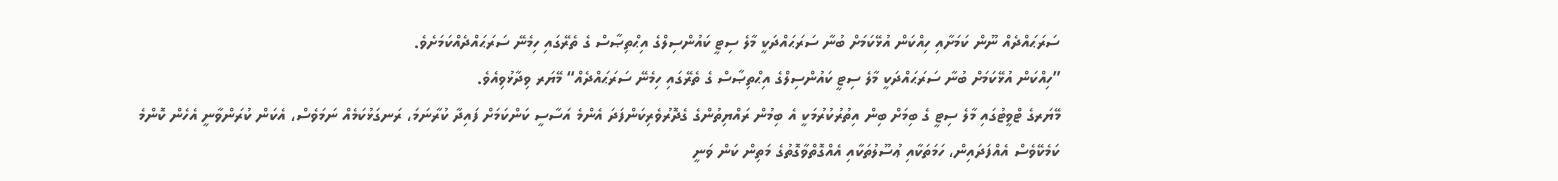ސަރަޙައްދެއް ނޫން ކަމަށާއި ހިއްކަން އުޅޭކަމަށް ބުނާ ސަރަޙައްދަކީ މާލެ ސިޓީ ކައުންސިލްގެ އިޙްތިޞާސް ގެ ތެރޭގައި ހިމެނޭ ސަރަޙައްދެއްކަމަށެވެ.
”ހިއްކަން އުޅޭކަމަށް ބުނާ ސަރަޙައްދަކީ މާލެ ސިޓީ ކައުންސިލްގެ އިޙްތިޞާސް ގެ ތެރޭގައި ހިމެނޭ ސަރަޙައްދެއް“ މޭޔަރ ވިދާޅުވިއެވެ.
މޭޔަރގެ ޓްވީޓުގައި މާލެ ސިޓީ ގެ ބިމަށް ބިން އިތުރުކުރުމަކީ އެ ބިމުން ރައްޔިތުންގެ ގެދޮރުވެރިކަންފަދަ އެންމެ އަސާސީ ކަންކަމަށް ފައިދާ ކުރާނަމަ، ރަނގަޅުކަމެއް ނަމަވެސް، އެކަން ކުރަންވާނީ އެހެން ކޮންމެ ކަމެކޭވެސް އެއްފަދައިން، ހަމަތަކާއި ޢުސޫލުތަކާއި އެއްގޮތްވާގޮތުގެ މަތިން ކަން ވަނީ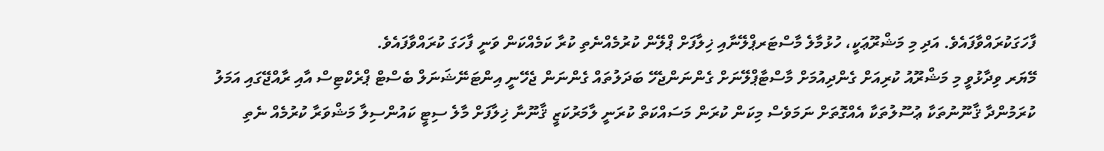ފާހަގަކުރައްވާފައެވެ. އަދި މި މަޝްރޫޢަކީ، ހުޅުމާލެ މާސްޓަރޕްލޭނާއި ޚިލާފަށް ޕްލޭން ކުރުމެއްނެތި ކުރާ ކަމެއްކަން ވަނީ ފާހަގަ ކުރައްވާފައެވެ.
މޭޔަރ ވިދާޅުވީ މި މަޝްރޫއު ކުރިއަށް ގެންދިއުމަށް މާސްޓާޕްލޭނަށް ގެންނަންޖެހޭ ބަދަލުތައް ގެންނަން ޖެހޭނީ އިންޓަނޭޝަނަލް ބެސްޓް ޕްރެކްޓިސް އާއި ރާއްޖޭގައި އަމަލު ކުރަމުންދާ ޤާނޫނުތަކާ ޢުސޫލުތަކާ އެއްގޮތަށް ނަމަވެސް މިކަން ކުރަން މަސައްކަތް ކުރަނީ ލާމަރުކަޒީ ޤާނޫނާ ޚިލާފަށް މާލެ ސިޓީ ކައުންސިލާ މަޝްވަރާ ކުރުމެއް ނެތި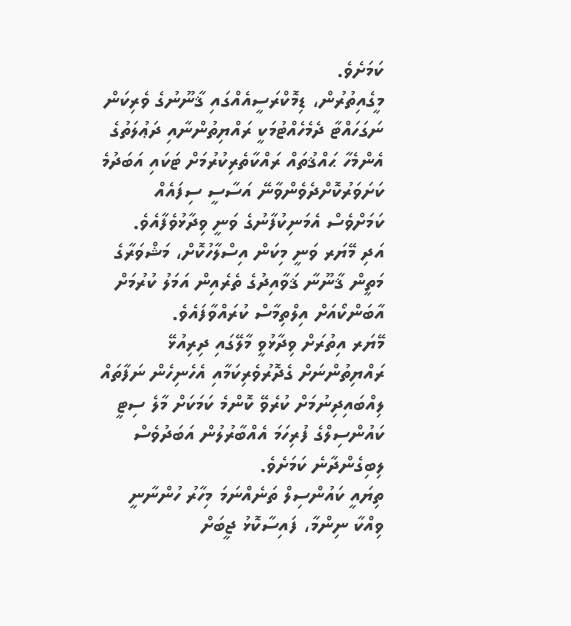ކަމަށެވެ.
މީގެއިތުރުން، ޑިމޮކްރަސީއެއްގައި ޤާނޫނުގެ ވެރިކަން ނަގަހައްޓާ ދެމެހެއްޓުމަކީ ރައްޔިތުންނާއި ދަޢުލަތުގެ އެންމެހާ ޙައްޤުތައް ރައްކާތެރިކުރުމަށް ޓަކައި އަބަދުމެ ކަށަވަރުކޮށްދެވެންވާނޭ އަސާސީ ސިފައެއް ކަމަށްވެސް އެމަނިކުފާނުގެ ވަނީ ވިދާޅުވެފާއެވެ.
އަދި މޭޔަރ ވަނީ މިކަން އިސްލާހުކޮށް، މަޝްވަރާގެ މަތީން ޤާނޫނާ ޤަވާއިދުގެ ތެރެއިން އަމަލު ކުރުމަށް އާބަންކޯއަށް އިލްތިމާސް ކުރައްވާފައެވެ.
މޭޔަރ އިތުރަށް ވިދާޅުވީ މާލޭގައި ދިރިއުޅޭ ރައްޔިތުންނަށް ގެދޮރުވެރިކަމާއި އެހެނިހެން ނަފާތައް ލިއްބައިދިނުމަށް ކުރެވޭ ކޮންމެ ކަމަކަށް މާލެ ސިޓީ ކައުންސިލްގެ ފުރިހަމަ އެއްބާރުލުން އަބަދުވެސް ލިބިގެންދާނެ ކަމަށެވެ.
ތިޔައީ ކައުންސިލް ތަނެއްނަމަ މިހާރު ހުންނާނީ ވިއްކާ ނިންމާ، ފައިސާކޮޅު ޖީބަށް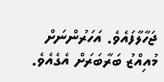ޖަހާލާފައެވެ. އަހަރުންނަށް މުއިއްޒު ބަރާބަރަށް އެގެއެވެ.